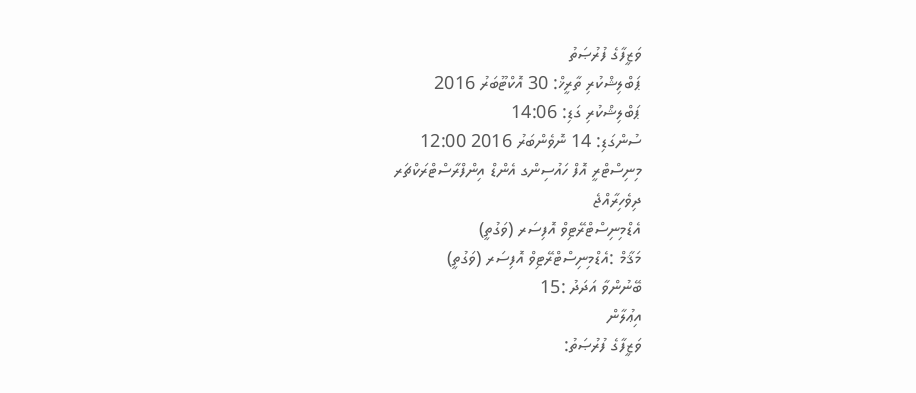ވަޒީފާގެ ފުރުޞަތު
ޕަބްލިޝްކުރި ތާރީޚް: 30 އޮކްޓޫބަރު 2016
ޕަބްލިޝްކުރި ގަޑި: 14:06
ސުންގަޑި: 14 ނޮވެންބަރު 2016 12:00
މިނިސްޓްރީ އޮފް ހައުސިންގ އެންޑް އިންފްރާސްޓްރަކްޗަރ
ދިވެހިރާއްޖެ
އެޑްމިނިސްޓްރޭޓިވް އޮފިސަރ (ވަގުތީ)
މަޤާމް :އެޑްމިނިސްޓްރޭޓިވް އޮފިސަރ (ވަގުތީ)
ބޭނުންވާ އަދަދު :15
އިޢުލާން
ވަޒީފާގެ ފުރުޞަތު: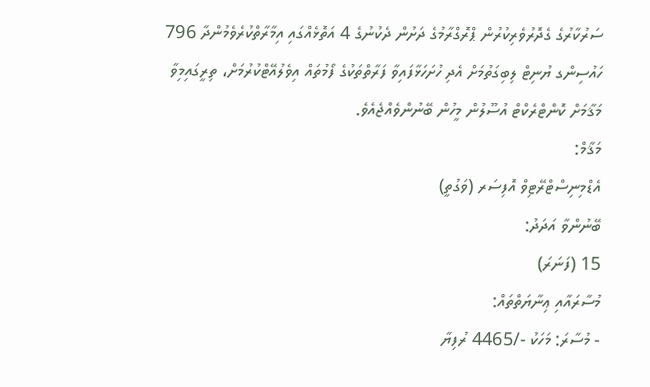ސަރުކާރުގެ ގެދޮރުވެރިކުރުން ޕްރޮގްރާމުގެ ދަށުން ދެކުނުގެ 4 އަތޮޅެއްގައި އިމާރާތްކުރެވެމުންދާ 796 ހައުސިންގ ޔުނިޓް ލިބިގަތުމަށް އެދި ހުށަހަޅާފައިވާ ފަރާތްތަކުގެ ފޯމުތައް އިވެލުއޭޓްކުރުމަށް، ތިރީގައިމިވާ މަޤާމަށް ކޮންޓްރެކްޓް އުސޫލުން މީހުން ބޭނުންވެއްޖެއެވެ.
މަޤާމް:
އެޑްމިނިސްޓްރޭޓިވް އޮފިސަރ (ވަގުތީ)
ބޭނުންވާ އަދަދު:
15 (ފަނަރަ)
މުސާރައާއި ޢިނާޔަތްތައް:
- މުސާރަ: މަހަކު -/4465 ރުފިޔާ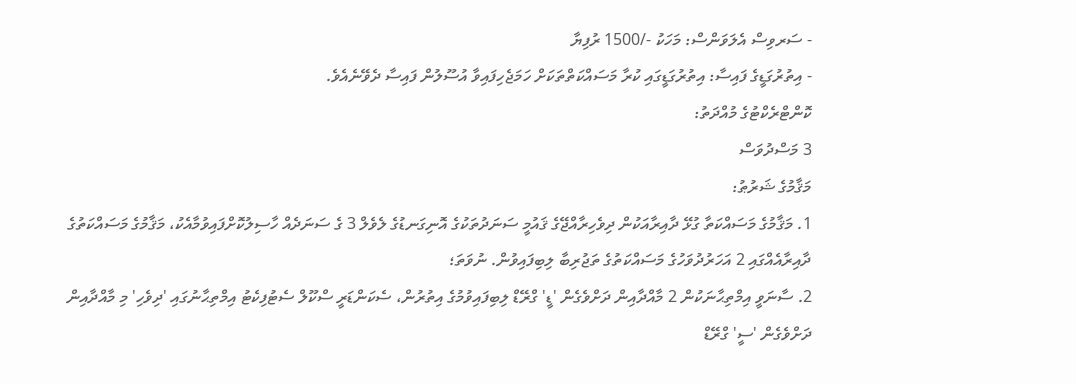- ސަރވިސް އެލަވަންސް: މަހަކު -/1500 ރުފިޔާ
- އިތުރުގަޑީގެ ފައިސާ: އިތުރުގަޑީގައި ކުރާ މަސައްކަތްތަކަށް ހަމަޖެހިފައިވާ އުސޫލުން ފައިސާ ދެވޭނެއެވެ.
ކޮންޓްރެކްޓުގެ މުއްދަތު:
3 މަސްދުވަސް
މަޤާމުގެ ޝަރުޠު:
1. މަޤާމުގެ މަސައްކަތާ ގުޅޭ ދާއިރާއަކުން ދިވެހިރާއްޖޭގެ ޤައުމީ ސަނަދުތަކުގެ އޮނިގަނޑުގެ ލެވެލް 3 ގެ ސަނަދެއް ހާސިލުކޮށްފައިވުމާއެކު، މަޤާމުގެ މަސައްކަތުގެ ދާއިރާއެއްގައި 2 އަހަރުދުވަހުގެ މަސައްކަތުގެ ތަޖުރިބާ ލިބިފައިވުން. ނުވަތަ؛
2. ސާނަވީ އިމްތިޙާނަކުން 2 މާއްދާއިން ދަށްވެގެން 'ޑީ' ގްރޭޑް ލިބިފައިވުމުގެ އިތުރުން، ސެކަންޑަރީ ސްކޫލް ސެޓުފިކެޓު އިމްތިޙާނުގައި 'ދިވެހި' މި މާއްދާއިން ދަށްވެގެން 'ސީ' ގްރޭޑް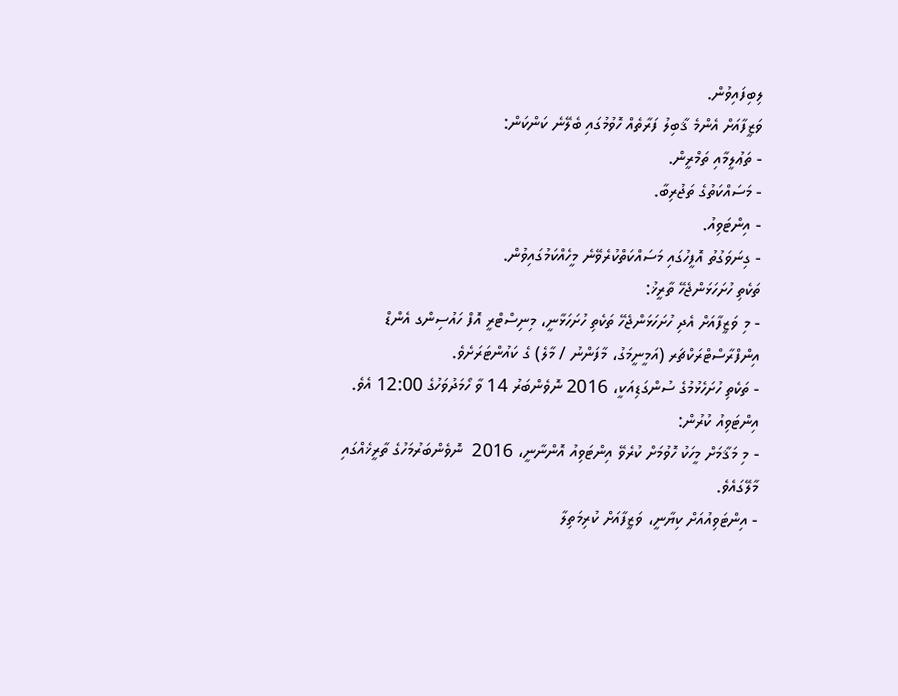ލިބިފައިވުން.
ވަޒީފާއަށް އެންމެ ޤާބިލު ފަރާތެއް ހޮވުމުގައި ބެލޭނެ ކަންކަން:
- ތަޢުލީމާއި ތަމްރީން.
- މަސައްކަތުގެ ތަޖުރިބާ.
- އިންޓަވިއު.
- ގިނަވަގުތު އޮފީހުގައި މަސައްކަތްކުރެވޭނެ މީހެއްކަމުގައިވުން.
ތަކެތި ހުށަހަޅަންޖެހޭ ތާރީޚު:
- މި ވަޒީފާއަށް އެދި ހުށަހަޅަންޖެހޭ ތަކެތި ހުށަހަޅާނީ، މިނިސްޓްރީ އޮފް ހައުސިންގ އެންޑް އިންފްރާސްޓްރަކްޗަރ (އަމީނީމަގު، މާފަންނު / މާލެ) ގެ ކައުންޓަރަށެވެ.
- ތަކެތި ހުށަހެޅުމުގެ ސުންގަޑިއަކީ، 2016 ނޮވެންބަރު 14 ވާ ހޯމަދުވަހުގެ 12:00 އެވެ.
އިންޓަވިއު ކުރުން:
- މި މަޤާމަށް މީހަކު ހޮވުމަށް ކުރެވޭ އިންޓަވިއު އޮންނާނީ، 2016  ނޮވެންބަރުމަހުގެ ތާރީޚެއްގައި މާލޭގައެވެ.
- އިންޓަވިއުއަށް ކިޔާނީ، ވަޒީފާއަށް ކުރިމަތިލާ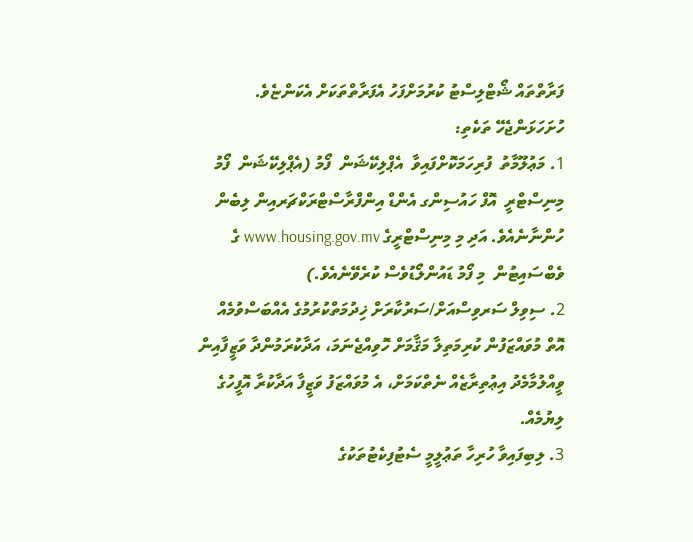ފަރާތްތައް ޝޯޓްލިސްޓު ކުރުމަށްފަހު އެފަރާތްތަކަށް އެކަންޏެވެ.
ހުށަހަޅަންޖެހޭ ތަކެތި:
1. މަޢުލޫމާތު  ފުރިހަމަކޮށްފައިވާ  އެޕްލިކޭޝަން  ފޯމު (އެޕްލިކޭޝަން  ފޯމު  މިނިސްޓްރީ  އޮފް ހައުސިންގ އެންޑް އިންފްރާސްޓްރަކްޗަރއިން ލިބެން ހުންނާނެއެވެ. އަދި މި މިނިސްޓްރީގެ www.housing.gov.mv ގެ ވެބްސައިޓުން  މި ފޯމު ޑައުންލޯޑުވެސް ކުރެވޭނެއެވެ.)
2. ސިވިލް ސަރވިސްއަށް/ސަރުކާރަށް ޚިދުމަތްކުރުމުގެ އެއްބަސްވުމެއް އޮތް މުވައްޒަފުން ކުރިމަތިލާ މަޤާމަށް ހޮވިއްޖެނަމަ، އަދާކުރަމުންދާ ވަޒީފާއިން ވީއްލުމާމެދު އިޢުތިރާޒެއް ނެތްކަމަށް، އެ މުވައްޒަފު ވަޒީފާ އަދާކުރާ އޮފީހުގެ ލިޔުމެއް.
3. ލިބިފައިވާ ހުރިހާ ތަޢުލީމީ ސެޓުފިކެޓުތަކުގެ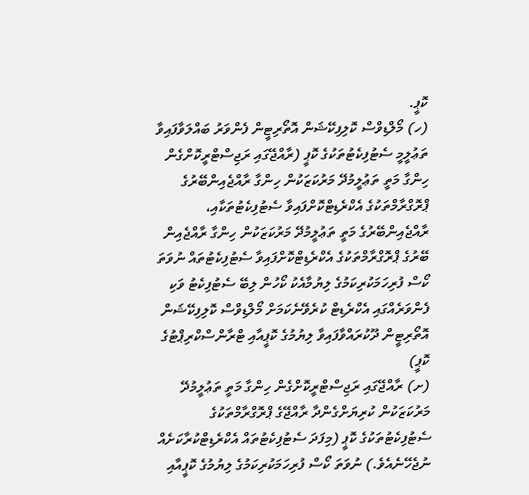ކޮޕީ.
(ހ) މޯލްޑިވްސް ކޮލިފިކޭޝަން އޮތޯރިޓީން ފެންވަރު ބައްލަވާފައިވާ ތަޢުލީމީ ސެޓުފިކެޓުތަކުގެ ކޮޕީ (ރާއްޖޭގައި ރަޖިސްޓްރީކޮށްގެން ހިންގާ މަތީ ތަޢުލީމުދޭ މަރުކަޒަކުން ހިންގާ ރާއްޖެއިންބޭރުގެ ޕްރޮގްރާމްތަކުގެ އެކްރެޑިޓްކޮށްފައިވާ ސެޓުފިކެޓުތަކާއި، ރާއްޖެއިންބޭރުގެ މަތީ ތަޢުލީމުދޭ މަރުކަޒަކުން ހިންގާ ރާއްޖެއިން ބޭރުގެ ޕްރޮގްރާމްތަކުގެ އެކްރެޑިޓްކޮށްފައިވާ ސެޓުފިކެޓުތައް ނުވަތަ ކޯސް ފުރިހަމަކުރިކަމުގެ ލިޔުމާއެކު ކޯހުން ލިބޭ ސެޓުފިކެޓު ވަކި ފެންވަރެއްގައި އެކްރެޑިޓް ކުރެވޭނެކަމަށް މޯލްޑިވްސް ކޮލިފިކޭޝަން އޮތޯރިޓީން ދޫކުރައްވާފައިވާ ލިޔުމުގެ ކޮޕީއާއި ޓްރާންސްކްރިޕްޓުގެ ކޮޕީ)
(ށ) ރާއްޖޭގައި ރަޖިސްޓްރީކޮށްގެން ހިންގާ މަތީ ތަޢުލީމުދޭ މަރުކަޒަކުން ކުރިޔަށްގެންދާ ރާއްޖޭގެ ޕްރޮގްރާމްތަކުގެ ސެޓުފިކެޓުތަކުގެ ކޮޕީ (މިފަދަ ސެޓުފިކެޓުތައް އެކްރެޑިޓްކުރާކަށެއް ނުޖެހޭނެއެވެ.) ނުވަތަ ކޯސް ފުރިހަމަކުރިކަމުގެ ލިޔުމުގެ ކޮޕީއާއި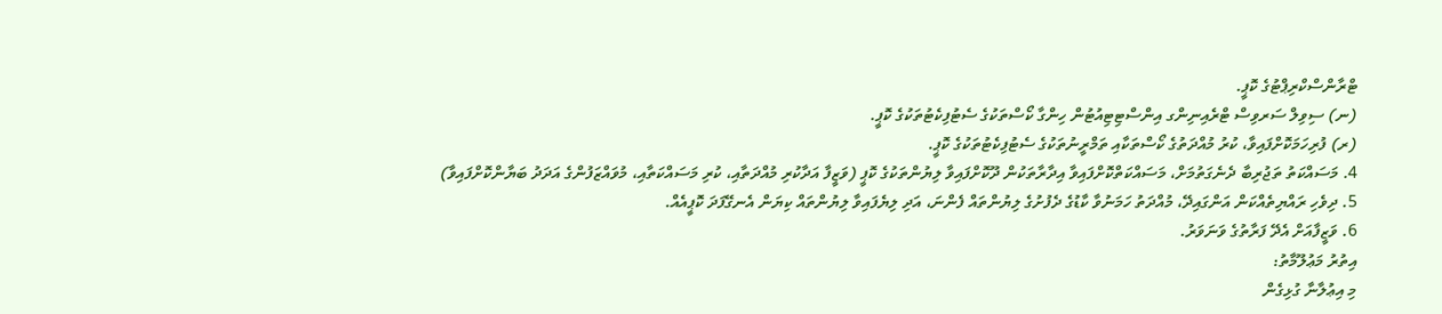ޓްރާންސްކްރިޕްޓުގެ ކޮޕީ.
(ނ) ސިވިލް ސަރވިސް ޓްރެއިނިންގ އިންސްޓިޓިއުޓުން ހިންގާ ކޯސްތަކުގެ ސެޓުފިކެޓުތަކުގެ ކޮޕީ.
(ރ) ފުރިހަމަކޮށްފައިވާ، ކުރު މުއްދަތުގެ ކޯސްތަކާއި ތަމްރީނުތަކުގެ ސެޓުފިކެޓުތަކުގެ ކޮޕީ.
4. މަސައްކަތު ތަޖުރިބާ ދެނެގަތުމަށް، މަސައްކަތްކޮށްފައިވާ އިދާރާތަކުން ދޫކޮށްފައިވާ ލިޔުންތަކުގެ ކޮޕީ (ވަޒީފާ އަދާކުރި މުއްދަތާއި، ކުރި މަސައްކަތާއި، މުވައްޒަފުންގެ އަދަދު ބަޔާންކޮށްފައިވާ)
5. ދިވެހި ރައްޔިތެއްކަން އަންގައިދޭ، މުއްދަތު ހަމަނުވާ ކާޑުގެ ދެފުށުގެ ލިޔުންތައް ފެންނަ، އަދި ލިޔެފައިވާ ލިޔުންތައް ކިޔަން އެނގޭފަދަ ކޮޕީއެއް.
6. ވަޒީފާއަށް އެދޭ ފަރާތުގެ ވަނަވަރު.
އިތުރު މަޢުލޫމާތު:
މި އިޢުލާނާ ގުޅިގެން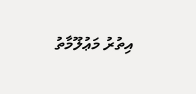އިތުރު މަޢުލޫމާތު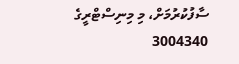ސާފުކުރުމަށް، މި މިނިސްޓްރީގެ 3004340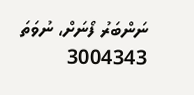ނަންބަރު ފޯނަށް، ނުވަތަ 3004343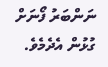ނަންބަރު ފޯނަށް ގުޅުން އެދެމެވެ.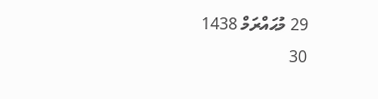29 މުޙައްރަމް 1438
30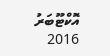އޮކްޓޫބަރު 2016